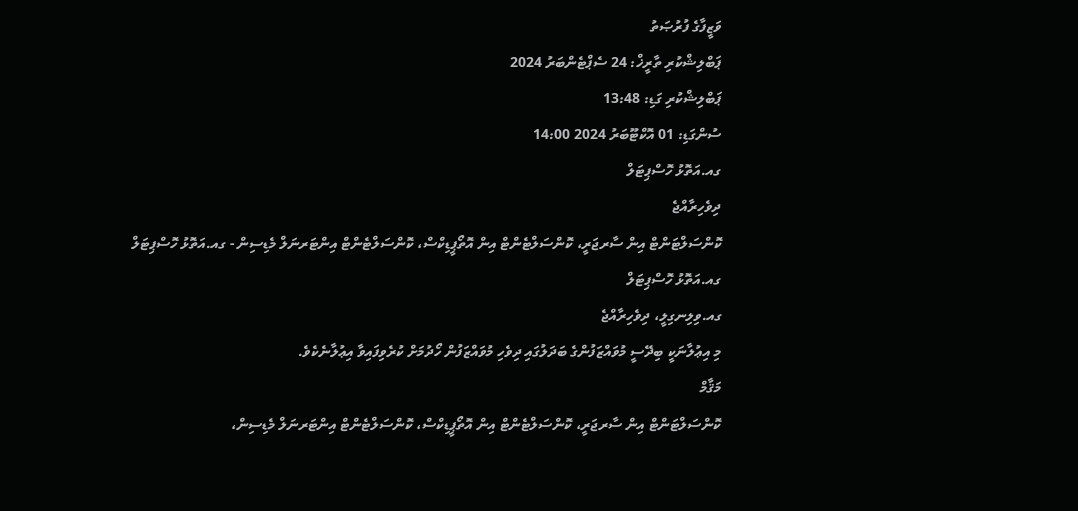ވަޒީފާގެ ފުރުޞަތު
ޕަބްލިޝްކުރި ތާރީޚް: 24 ސެޕްޓެންބަރު 2024
ޕަބްލިޝްކުރި ގަޑި: 13:48
ސުންގަޑި: 01 އޮކްޓޫބަރު 2024 14:00
ގއ.އަތޮޅު ހޮސްޕިޓަލް
ދިވެހިރާއްޖެ
ކޮންސަލްޓަންޓް އިން ސާރޖަރީ، ކޮންސަލްޓެންޓް އިން އޮތޯޕީޑިކްސް، ކޮންސަލްޓެންޓް އިންޓަރނަލް މެޑިސިން - ގއ.އަތޮޅު ހޮސްޕިޓަލް
ގއ.އަތޮޅު ހޮސްޕިޓަލް
ގއ.ވިލިނގިލީ، ދިވެހިރާއްޖެ
މި އިޢުލާނަކީ ބިދޭސީ މުވައްޒަފުންގެ ބަދަލުގައި ދިވެހި މުވައްޒަފުން ހޯދުމަށް ކުރެވިފައިވާ އިޢުލާނެކެވެ.
މަޤާމް
ކޮންސަލްޓަންޓް އިން ސާރޖަރީ، ކޮންސަލްޓެންޓް އިން އޮތޯޕީޑިކްސް، ކޮންސަލްޓެންޓް އިންޓަރނަލް މެޑިސިން،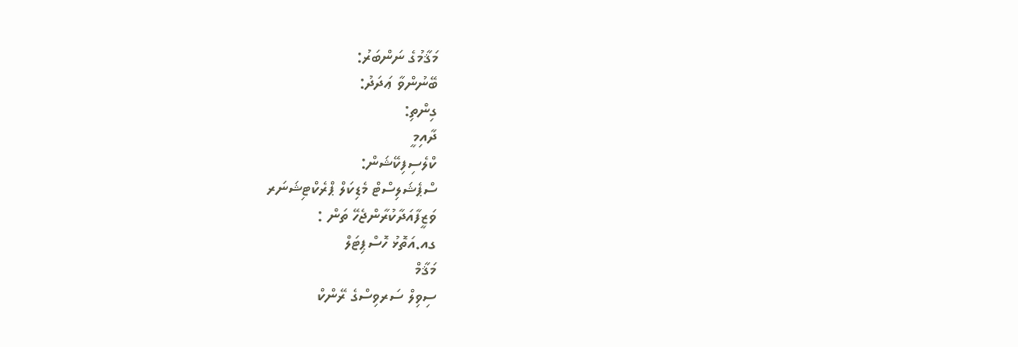މަޤާމުގެ ނަންބަރު:
ބޭނުންވާ ޢަދަދު:
ގިންތި:
ދާއިމީ
ކްލެސިފިކޭޝަން:
ސްޕެޝަލިސްޓް މެޑިކަލް ޕްރެކްޓިޝަނަރ
ވަޒީފާއަދާކުރާންޖެހޭ ތަން :
ގއ.އަތޮޅު ހޮސްޕިޓަލް
މަޤާމް
ސިވިލް ސަރވިސްގެ ރޭންކް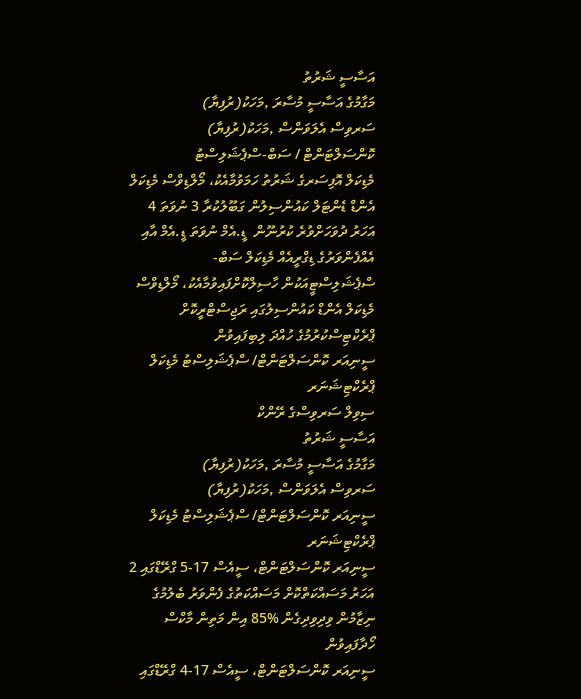އަސާސީ ޝަރުތު
މަގާމުގެ އަސާސީ މުސާރަ ,މަހަކު(ރުފިޔާ)
ސަރވިސް އެލަވަންސް ,މަހަކު(ރުފިޔާ)
ކޮންސަލްޓަންޓް / ސަބް-ސްޕެޝަލިސްޓު
މެޑިކަލް އޮފިސަރގެ ޝަރުތު ހަމަވުމާއެކު، މޯލްޑިވްސް މެޑިކަލް އެންޑް ޑެންޓަލް ކައުންސިލުން ގަބޫލުކުރާ 3 ނުވަތަ 4 އަހަރު ދުވަހަށްވުރެ ކުރުނޫން  ޑީ.އެމް ނުވަތަ ޑީ.އެމް އާއި އެއްފެންވަރުގެ ޑިގްރީއެއް މެޑިކަލް ސަބް-ސްޕެޝަލިސްޓީއަކުން ހާސިލްކޮށްފައިވުމާއެކު، މޯލްޑިވްސް މެޑިކަލް އެންޑް ކައުންސިލުގައި ރަޖިސްޓްރީކޮށް ޕްރެކްޓިސްކުރުމުގެ ހުއްދަ ލިބިފައިވުން
ސީނިއަރ ކޮންސަލްޓަންޓް/ ސްޕެޝަލިސްޓު މެޑިކަލް ޕްރެކްޓިޝަނަރ
ސިވިލް ސަރވިސްގެ ރޭންކް
އަސާސީ ޝަރުތު
މަގާމުގެ އަސާސީ މުސާރަ ,މަހަކު(ރުފިޔާ)
ސަރވިސް އެލަވަންސް ,މަހަކު(ރުފިޔާ)
ސީނިއަރ ކޮންސަލްޓަންޓް/ ސްޕެޝަލިސްޓު މެޑިކަލް ޕްރެކްޓިޝަނަރ
ސީނިއަރ ކޮންސަލްޓަންޓް، ސީއެސް 17-5 ގްރޭޑްގައި 2 އަހަރު މަސައްކަތްކޮށް މަސައްކަތުގެ ފެންވަރު ބެލުމުގެ ނިޒާމުން ވިދިވިދިގެން %85 އިން މަތިން މާކްސް ހޯދާފައިވުން
ސީނިއަރ ކޮންސަލްޓަންޓް، ސީއެސް 17-4 ގްރޭޑްގައި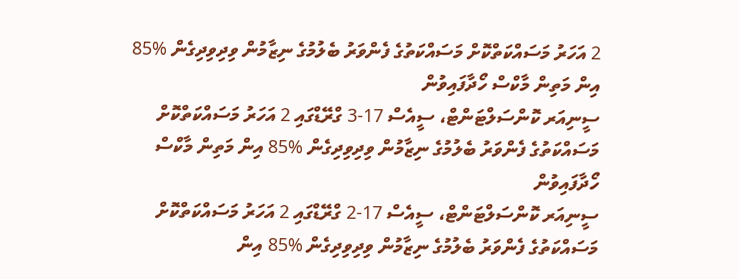2 އަހަރު މަސައްކަތްކޮށް މަސައްކަތުގެ ފެންވަރު ބެލުމުގެ ނިޒާމުން ވިދިވިދިގެން %85 އިން މަތިން މާކްސް ހޯދާފައިވުން
ސީނިއަރ ކޮންސަލްޓަންޓް، ސީއެސް 17-3 ގްރޭޑްގައި 2 އަހަރު މަސައްކަތްކޮށް މަސައްކަތުގެ ފެންވަރު ބެލުމުގެ ނިޒާމުން ވިދިވިދިގެން %85 އިން މަތިން މާކްސް ހޯދާފައިވުން
ސީނިއަރ ކޮންސަލްޓަންޓް، ސީއެސް 17-2 ގްރޭޑްގައި 2 އަހަރު މަސައްކަތްކޮށް މަސައްކަތުގެ ފެންވަރު ބެލުމުގެ ނިޒާމުން ވިދިވިދިގެން %85 އިން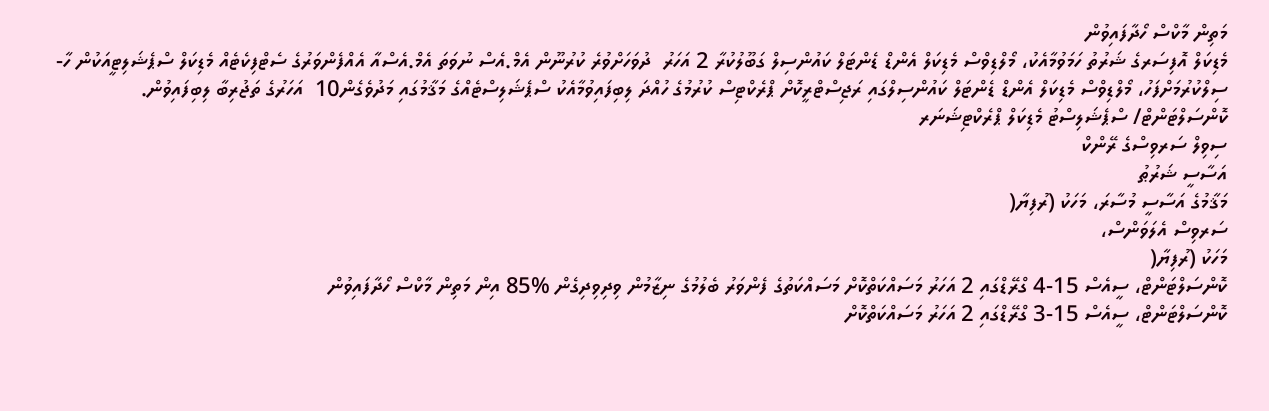މަތިން މާކްސް ހޯދާފައިވުން
މެޑިކަލް އޮފިސަރގެ ޝަރުތު ހަމަވުމާއެކު، މޯލްޑިވްސް މެޑިކަލް އެންޑް ޑެންޓަލް ކައުންސިލް ގަބޫލުކުރާ 2 އަހަރު  ދުވަހަށްވުރެ ކުރުނޫން އެމް.އެސް ނުވަތަ އެމް.އެސްއާ އެއްފެންވަރުގެ ސެޓްފިކެޓެއް މެޑިކަލް ސްޕެޝަލިޓީއަކުން ހާ-ސިލްކުރުމަށްފަހު، މޯލްޑިވްސް މެޑިކަލް އެންޑް ޑެންޓަލް ކައުންސިލްގައި ރަޖިސްޓްރީކޮށް ޕްރެކްޓިސް ކުރުމުގެ ހުއްދަ ލިބިފައިވުމާއެކު ސްޕެޝަލިސްޓެއްގެ މަޤާމުގައި މަދުވެގެން10  އަހަރުގެ ތަޖުރިބާ ލިބިފައިވުން.
ކޮންސަލްޓަންޓް/ ސްޕެޝަލިސްޓު މެޑިކަލް ޕްރެކްޓިޝަނަރ
ސިވިލް ސަރވިސްގެ ރޭންކް
އަސާސީ ޝަރުޠު
މަޤާމުގެ އަސާސީ މުސާރަ، މަހަކު (ރުފިޔާ(
ސަރވިސް އެލަވަންސް،
މަހަކު (ރުފިޔާ(
ކޮންސަލްޓަންޓް، ސީއެސް 15-4 ގްރޭޑްގައި 2 އަހަރު މަސައްކަތްކޮށް މަސައްކަތުގެ ފެންވަރު ބެލުމުގެ ނިޒާމުން ވިދިވިދިގެން %85 އިން މަތިން މާކްސް ހޯދާފައިވުން
ކޮންސަލްޓަންޓް، ސީއެސް 15-3 ގްރޭޑްގައި 2 އަހަރު މަސައްކަތްކޮށް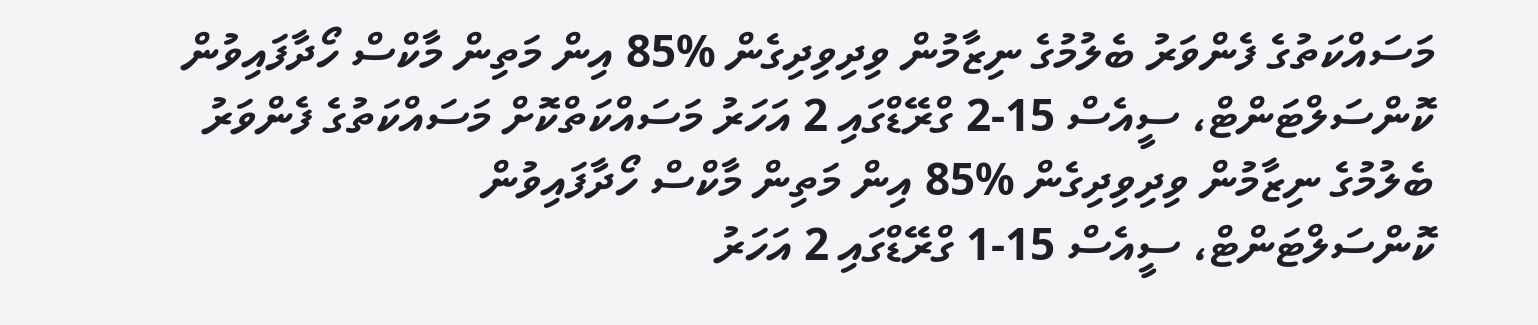މަސައްކަތުގެ ފެންވަރު ބެލުމުގެ ނިޒާމުން ވިދިވިދިގެން %85 އިން މަތިން މާކްސް ހޯދާފައިވުން
ކޮންސަލްޓަންޓް، ސީއެސް 15-2 ގްރޭޑްގައި 2 އަހަރު މަސައްކަތްކޮށް މަސައްކަތުގެ ފެންވަރު ބެލުމުގެ ނިޒާމުން ވިދިވިދިގެން %85 އިން މަތިން މާކްސް ހޯދާފައިވުން
ކޮންސަލްޓަންޓް، ސީއެސް 15-1 ގްރޭޑްގައި 2 އަހަރު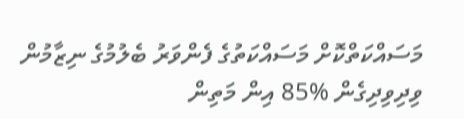މަސައްކަތްކޮށް މަސައްކަތުގެ ފެންވަރު ބެލުމުގެ ނިޒާމުން ވިދިވިދިގެން %85 އިން މަތިން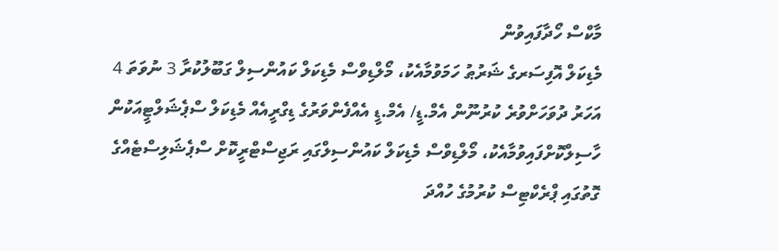މާކްސް ހޯދާފައިވުން
މެޑިކަލް އޮފިސަރގެ ޝަރުޠު ހަމަވުމާއެކު، މޯލްޑިވްސް މެޑިކަލް ކައުންސިލް ގަބޫލުކުރާ 3 ނުވަތަ 4 އަހަރު ދުވަހަށްވުރެ ކުރުނޫން އެމް.ޑީ/ އެމް.ޑީ އެއްފެންވަރުގެ ޑިގްރީއެއް މެޑިކަލް ސްޕެޝަލްޓީއަކުން ހާސިލްކޮށްފައިވުމާއެކު، މޯލްޑިވްސް މެޑިކަލް ކައުންސިލްގައި ރަޖިސްޓްރީކޮށް ސްޕެޝަލިސްޓެއްގެ ގޮތުގައި ޕްރެކްޓިސް ކުރުމުގެ ހުއްދަ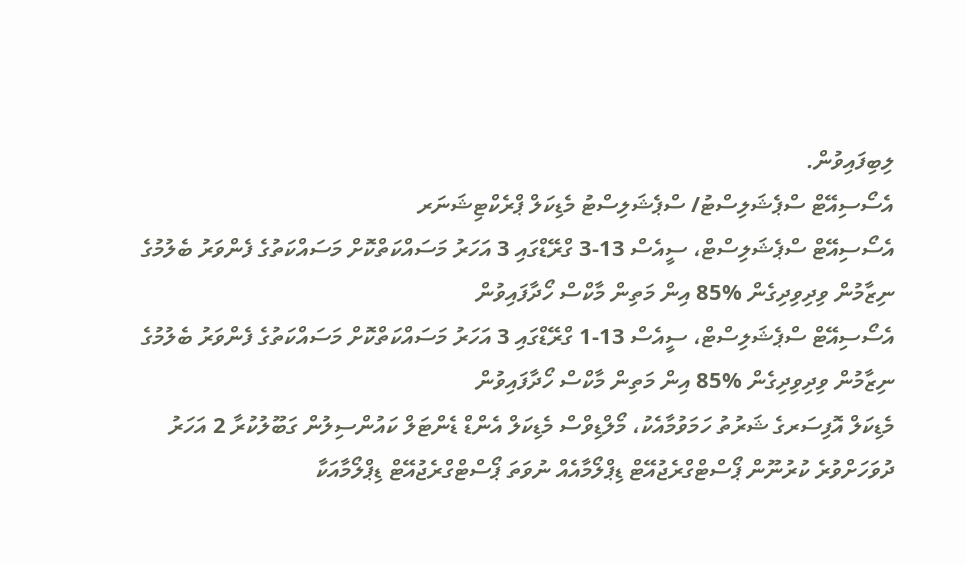ލިބިފައިވުން.
އެސޯސިއޭޓް ސްޕެޝަލިސްޓު/ ސްޕެޝަލިސްޓު މެޑިކަލް ޕްރެކްޓިޝަނަރ
އެސޯސިއޭޓް ސްޕެޝަލިސްޓް، ސީއެސް 13-3 ގްރޭޑްގައި 3 އަހަރު މަސައްކަތްކޮށް މަސައްކަތުގެ ފެންވަރު ބެލުމުގެ ނިޒާމުން ވިދިވިދިގެން %85 އިން މަތިން މާކްސް ހޯދާފައިވުން
އެސޯސިއޭޓް ސްޕެޝަލިސްޓް، ސީއެސް 13-1 ގްރޭޑްގައި 3 އަހަރު މަސައްކަތްކޮށް މަސައްކަތުގެ ފެންވަރު ބެލުމުގެ ނިޒާމުން ވިދިވިދިގެން %85 އިން މަތިން މާކްސް ހޯދާފައިވުން
މެޑިކަލް އޮފިސަރގެ ޝަރުތު ހަމަވުމާއެކު، މޯލްޑިވްސް މެޑިކަލް އެންޑް ޑެންޓަލް ކައުންސިލުން ގަބޫލުކުރާ 2 އަހަރު ދުވަހަށްވުރެ ކުރުނޫން ޕޯސްޓްގްރެޖުއޭޓް ޑިޕްލޯމާއެއް ނުވަތަ ޕޯސްޓްގްރެޖުއޭޓް ޑިޕްލޯމާއަކާ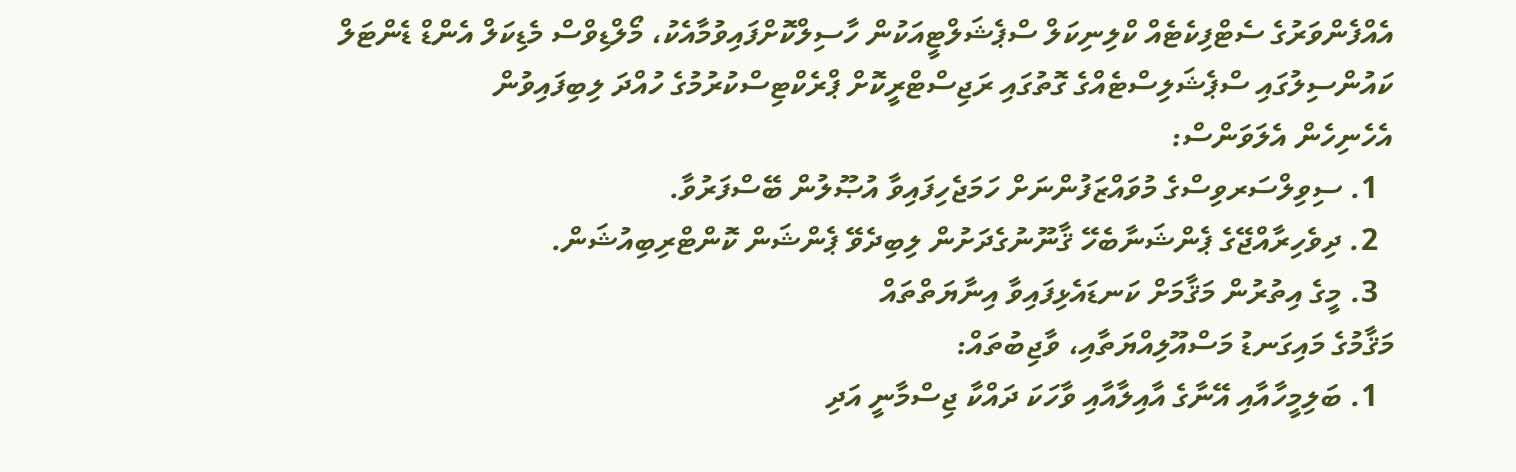އެއްފެންވަރުގެ ސެޓްފިކެޓެއް ކްލިނިކަލް ސްޕެޝަލްޓީއަކުން ހާސިލްކޮށްފައިވުމާއެކު، މޯލްޑިވްސް މެޑިކަލް އެންޑް ޑެންޓަލް ކައުންސިލުގައި ސްޕެޝަލިސްޓެއްގެ ގޮތުގައި ރަޖިސްޓްރީކޮށް ޕްރެކްޓިސްކުރުމުގެ ހުއްދަ ލިބިފައިވުން
އެހެނިހެން އެލަވަންސް:
  1. ސިވިލްސަރވިސްގެ މުވައްޒަފުންނަށް ހަމަޖެހިފައިވާ އުޞޫލުން ބޭސްފަރުވާ.
  2. ދިވެހިރާއްޖޭގެ ޕެންޝަނާބެހޭ ޤާނޫނުގެދަށުން ލިބިދެވޭ ޕެންޝަން ކޮންޓްރިބިއުޝަން.
  3. މީގެ އިތުރުން މަޤާމަށް ކަނޑައެޅިފައިވާ އިނާޔަތްތައް
މަޤާމުގެ މައިގަނޑު މަސްއޫލިއްޔަތާއި، ވާޖިބުތައް:
  1. ބަލިމީހާއާއި އޭނާގެ އާއިލާއާއި ވާހަކަ ދައްކާ ޖިސްމާނީ އަދި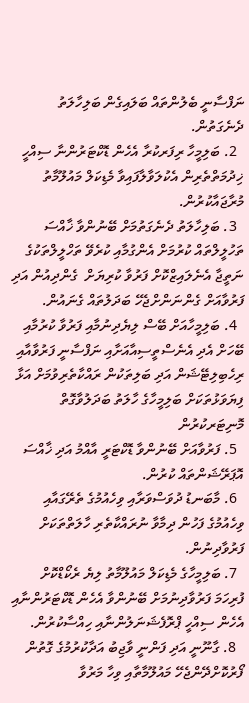ނަފްސާނީ ބެލުންތައް ބަލައިގެން ބަލިހާލަތު ދެނެގަތުން.
  2. ބަލިމީހާ ރިފަރކުރާ އެހެން ޑޮކްޓަރުންނާ ސިއްހީ ޚިދުމަތްތެރިން އެކުލަވާލާފައިވާ މެޑިކަލް މައުލޫމާތު މުރާޖައާކުރުން.
  3. ބަލިހާލަތު ދެނެގަތުމަށް ބޭނުންވާ ޚާއްސަ ތަހުލީލްތައް ކުރުމަށް އެންގުމާއި ކުރެވޭ ތަހްލީލްތަކުގެ ނަތީޖާ އެނެލައިޒްކޮށް ފަރުވާ ކުރިޔަށް  ގެންދިއުން އަދި ފަރުވާއަށް ގެންނަންށްޖެހޭ ބަދަލުތައް ގެނައުން.
  4. ބަލިމީހާއަށް ބޭސް ލިޔެދިނުމާއި ފަރުވާ ކުރުމާއި ބޭހަށް އެދި އެނެސްތީސިއާއަށާއި ނަފްސާނީ ފަރުވާއާއި  ރިހެބިލިޓޭޝަން އަދި ބަލިތަކުން ރައްކާތެރިވުމަށް އަޅާ ފިޔަވަޅުތަކަށް ބަލިމީހާގެ ހާލަތު ބަދަލުވާގޮތް މޮނިޓަރކުރުން
  5. ފަރުވާއަށް ބޭނުންވާ ޑޮކްޓަރީ އާއްމު އަދި ޚާއްސަ އޮޕަރޭޝަންތައް ކުރުން.
  6. މާބަނޑު ދުވަސްވަރާއި ވިހެއުމުގެ ތެރޭގައާއި ވިހެއުމުގެ ފަހުން ދިމާވާ ނުރައްކާތެރި ހާލަތްތަކަށް ފަރުވާދިނުން.
  7. ބަލިމީހާގެ މެޑިކަލް މައުލޫމާތު ލިޔެ ރެކޯޑްކޮށް ފުރިހަމަ ފަރުވާދިނުމަށް ބޭނުންވާ އެހެން ޑޮކްޓަރުންނާއި އެހެން ސިއްހީ ޕްރޮފެޝަނަލުންނާއި ހިއްސާކުރުން.
  8. ގާނޫނީ އަދި ފަންނީ ވާޖިބު އަދާކުރުމުގެ ގޮތުން ފޯރުކޮށްދޭންޖެހޭ މައުލޫމާތާއި ވިހާ މަރުވާ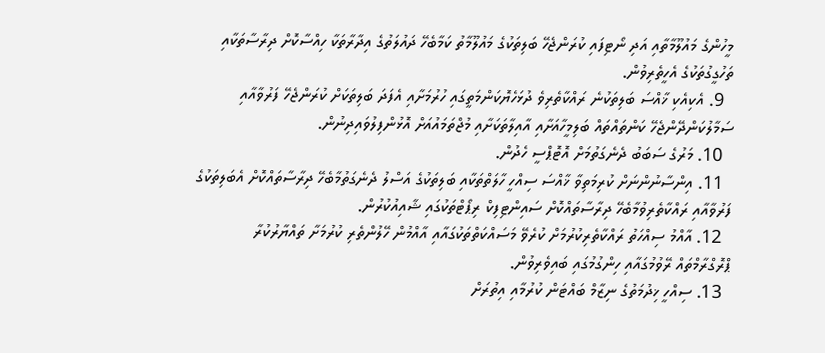މީހުންގެ މައުލޫމާތާއި އަދި ނޯޓިފައި ކުރަންޖެހޭ ބަލިތަކުގެ މައުލޫމާތު ކަމާބެހޭ ދައުލަތުގެ އިދާރާތަކާ ހިއްސާކޮށް ދިރާސާތަކާއި ތަހުގީގުތަކުގެ އެހީތެރިވުން.
  9. އެކިއެކި ޚާއްސަ ބަލިތަކުނެ ރައްކާތެރިވެ ދުޅަހެޔޮކަންމަތީގައި ހުރުމަށާއި އެފަދަ ބަލިތަކަށް ކުރަންޖެހޭ ފަރުވާއާއި ސަމާލުކަންދޭންޖެހޭ ކަންތައްތައް ބަލިމީހާއަށާއި އާއިލާތަކަށާއި މުޖްތަމައުއަށް އޮޅުންފިލުވައިދިނުން.
  10. މަރުގެ ސަބަބު ދެނެގަތުމަށް އޮޓޮޕްސީ ހެދުން.
  11. އިންސާނުންނަށް ކުރިމަތިވާ ޚާއްސަ ސިއްހީ ހާލަތްތަކާއި ބަލިތަކުގެ އަސްލު ދެނެގަތުމާބެހޭ ދިރާސާތައްކޮށް އެބަލިތަކުގެ ފަރުވާއާއި ރައްކާތެރިވުމާބެހޭ ދިރާސާތައްކޮށް ސައިންޓިފިކް ރިޕޯޓްތަކުގައި ޝާއިއުކުރުން.
  12. އާއްމު ސިއްހަތު ރައްކާތެރިކުރުމަށް ކުރެވޭ މަސައްކަތްތަކުގައާއި އާއްމުން ހޭލުންތެރި ކުރުމަށާ ތައްޔާރުކުރާ ޕްރޮގްރާމްތައް ރޭވުމުގައާއި ހިންގުމުގައި ބައިވެރިވުން.
  13. ސިއްހީ ޚިދުމަތުގެ ނިޒާމް ބައްޓަން ކުރުމާއި އިތުރަށް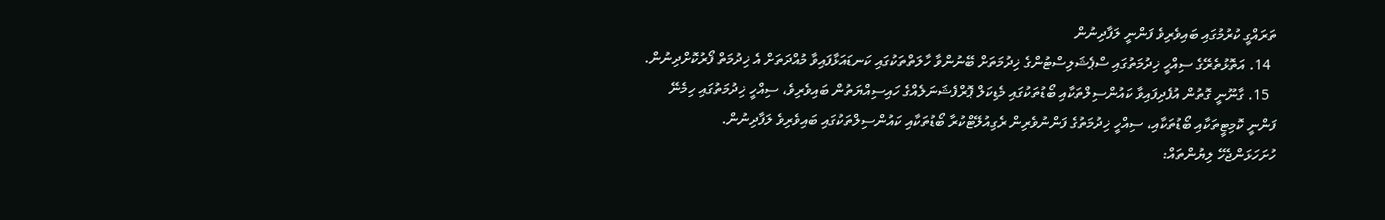ތަރައްގީ ކުރުމުގައި ބައިވެރިވެ ފަންނީ ލަފާދިނުން
  14. އަތޮޅުތެރޭގެ ސިއްހީ ޚިދުމަތުގައި ސްޕެޝަލިސްޓުންގެ ޚިދުމަތަށް ބޭނުންވާ ހާލަތްތަކުގައި ކަނޑައަޅާފައިވާ މުއްދަތަށް އެ ޚިދުމަތް ފޯރުކޮށްދިނުން.
  15. ގާނޫނީ ގޮތުން އުފެދިފައިވާ ކައުންސިލްތަކާއި ބޯޑުތަކުގައި މެޑިކަލް ޕޮރްފެޝަނަލެއްގެ ހައިސިއްޔަތުން ބައިވެރިވެ، ސިއްހީ ޚިދުމަތުގައި ހިމެނޭ ފަންނީ ކޮމިޓީތަކާއި ބޯޑުތަކާއި، ސިއްހީ ޚިދުމަތުގެ ފަންނުވެރިން ރެގިއުލޭޓްކުރާ ބޯޑުތަކާއި ކައުންސިލްތަކުގައި ބައިވެރިވެ ލަފާދިނުން.
ހުށަހަޅަންޖެހޭ ލިޔުންތައް: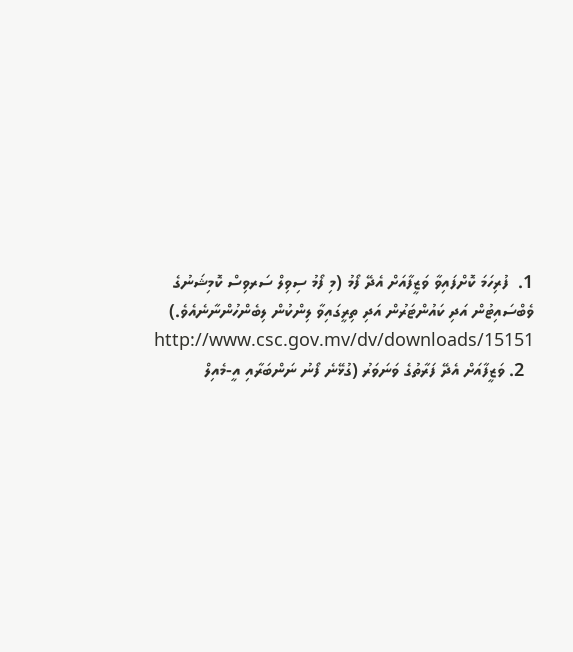1.  ފުރިހަމަ ކޮށްފައިވާ ވަޒީފާއަށް އެދޭ ފޯމު (މި ފޯމު ސިވިލް ސަރވިސް ކޮމިޝަނުގެ ވެބްސައިޓުން އަދި ކައުންޓަރުން އަދި ތިރީގައިވާ ލިންކުން ލިބެންހުންނާނެއެވެ.) http://www.csc.gov.mv/dv/downloads/15151
  2. ވަޒީފާއަށް އެދޭ ފަރާތުގެ ވަނަވަރު (ގުޅޭނެ ފޯނު ނަންބަރާއި އީ-މެއިލް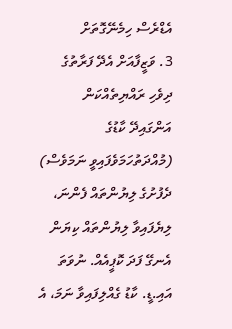އެޑްރެސް ހިމެނޭގޮތަށް
3. ވަޒީފާއަށް އެދޭ ފަރާތުގެ ދިވެހި ރައްޔިތެއްކަން އަންގައިދޭ ކާޑުގެ (މުއްދަތުހަމަވެފައިވީ ނަމަވެސް) ދެފުށުގެ ލިޔުންތައް ފެންނަ،    ލިޔެފައިވާ ލިޔުންތައް ކިޔަން އެނގޭ ފަދަ ކޮޕީއެއް. ނުވަތަ އައި.ޑީ. ކާޑު ގެއްލިފައިވާ ނަމަ، އެ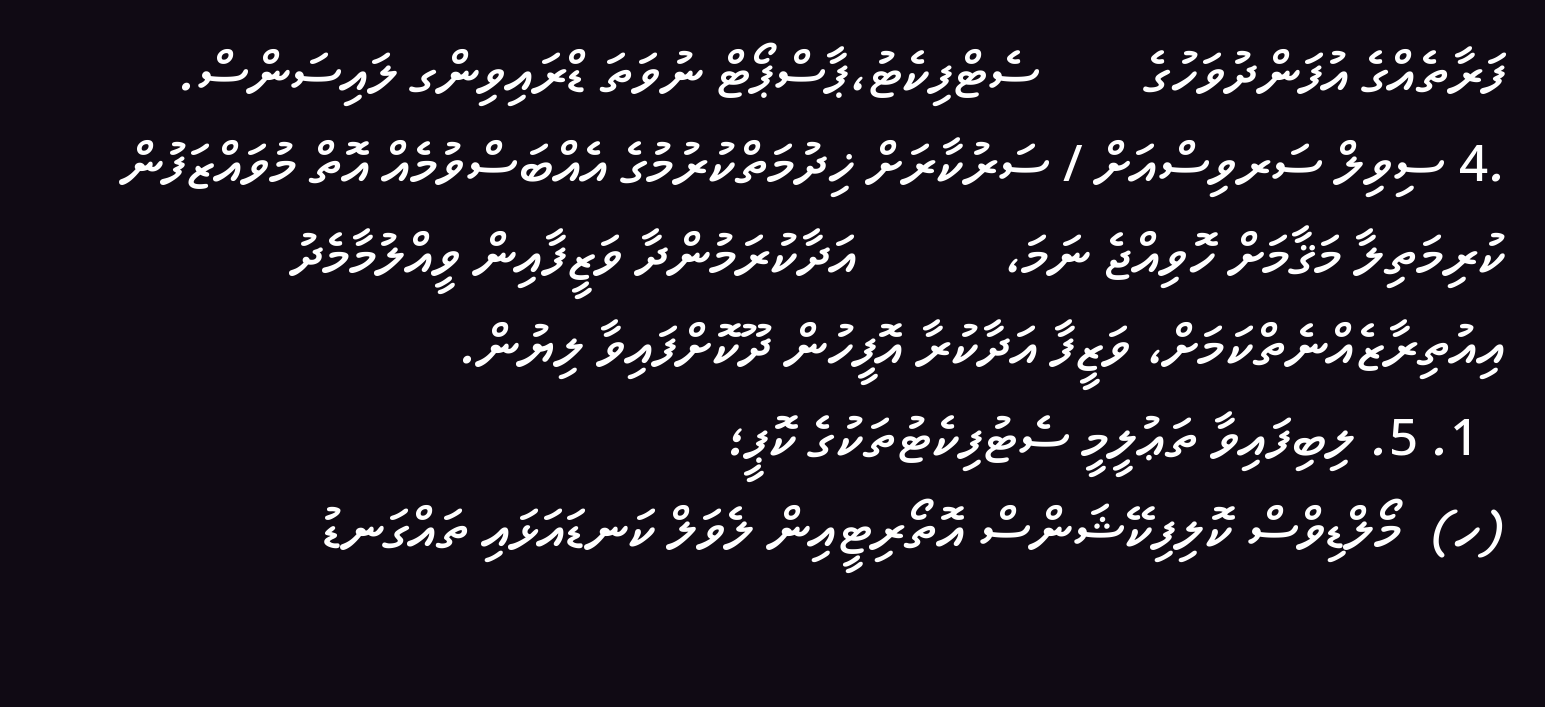ފަރާތެއްގެ އުފަންދުވަހުގެ        ސެޓްފިކެޓު،ޕާސްޕޯޓް ނުވަތަ ޑްރައިވިންގ ލައިސަންސް.
.4 ސިވިލް ސަރވިސްއަށް / ސަރުކާރަށް ޚިދުމަތްކުރުމުގެ އެއްބަސްވުމެއް އޮތް މުވައްޒަފުން ކުރިމަތިލާ މަޤާމަށް ހޮވިއްޖެ ނަމަ،           އަދާކުރަމުންދާ ވަޒީފާއިން ވީއްލުމާމެދު އިއުތިރާޒެއްނެތްކަމަށް، ވަޒީފާ އަދާކުރާ އޮފީހުން ދޫކޮށްފައިވާ ލިޔުން.
  1. 5. ލިބިފައިވާ ތަޢުލީމީ ސެޓުފިކެޓުތަކުގެ ކޮޕީ؛
(ހ)  މޯލްޑިވްސް ކޮލިފިކޭޝަންސް އޮތޯރިޓީއިން ލެވަލް ކަނޑައަޅައި ތައްގަނޑު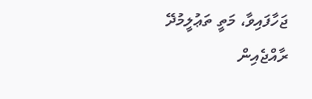ޖަހާފައިވާ، މަތީ ތަޢުލީމުދޭ ރާއްޖެއިން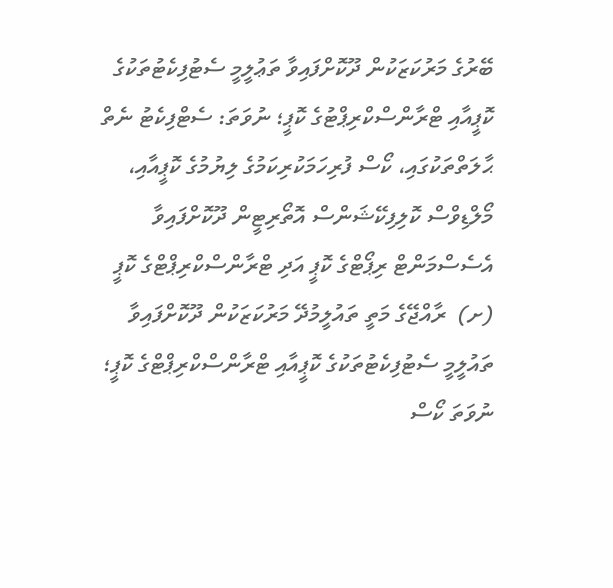ބޭރުގެ މަރުކަޒަކުން ދޫކޮށްފައިވާ ތަޢުލީމީ ސެޓުފިކެޓުތަކުގެ ކޮޕީއާއި ޓްރާންސްކްރިޕްޓުގެ ކޮޕީ؛ ނުވަތަ: ސެޓްފިކެޓު ނެތް ޙާލަތްތަކުގައި، ކޯސް ފުރިހަމަކުރިކަމުގެ ލިޔުމުގެ ކޮޕީއާއި، މޯލްޑިވްސް ކޮލިފިކޭޝަންސް އޮތޯރިޓީން ދޫކޮށްފައިވާ އެސެސްމަންޓް ރިޕޯޓްގެ ކޮޕީ އަދި ޓްރާންސްކްރިޕްޓްގެ ކޮޕީ
(ށ)  ރާއްޖޭގެ މަތީ ތައުލީމުދޭ މަރުކަޒަކުން ދޫކޮށްފައިވާ ތައުލީމީ ސެޓުފިކެޓުތަކުގެ ކޮޕީއާއި ޓްރާންސްކްރިޕްޓްގެ ކޮޕީ؛ ނުވަތަ ކޯސް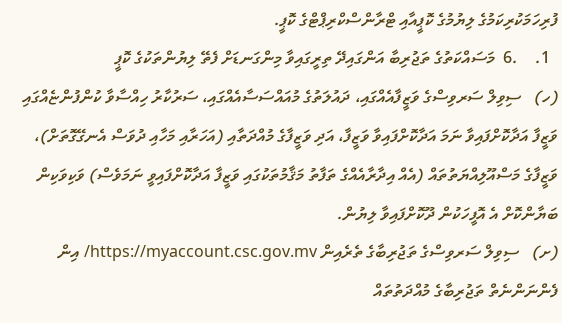ފުރިހަމަކުރިކަމުގެ ލިޔުމުގެ ކޮޕީއާއި ޓްރާންސްކްރިޕްޓްގެ ކޮޕީ.
  1.    .6  މަސައްކަތުގެ ތަޖުރިބާ އަންގައިދޭ ތިރީގައިވާ މިންގަނޑަށް ފެތޭ ލިޔުންތަކުގެ ކޮޕީ
(ހ)   ސިވިލް ސަރވިސްގެ ވަޒީފާއެއްގައި، ދައުލަތުގެ މުއައްސަސާއެއްގައި، ސަރުކާރު ހިއްސާވާ ކުންފުންޏެއްގައި ވަޒީފާ އަދާކޮށްފައިވާ ނަމަ އަދާކޮށްފައިވާ ވަޒީފާ، އަދި ވަޒީފާގެ މުއްދަތާއި (އަހަރާއި މަހާއި ދުވަސް އެނގޭގޮތަށް)، ވަޒީފާގެ މަސްއޫލިއްޔަތުތައް (އެއް އިދާރާއެއްގެ ތަފާތު މަޤާމުތަކުގައި ވަޒީފާ އަދާކޮށްފައިވީ ނަމަވެސް) ވަކިވަކިން ބަޔާންކޮށް އެ އޮފީހަކުން ދޫކޮށްފައިވާ ލިޔުން.
(ށ)   ސިވިލް ސަރވިސްގެ ތަޖުރިބާގެ ތެރެއިން https://myaccount.csc.gov.mv/ އިން ފެންނަންނެތް ތަޖުރިބާގެ މުއްދަތުތައް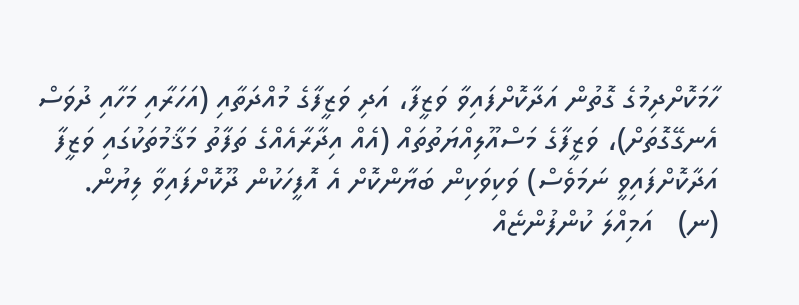ހާމަކޮށްދިމުގެ ގޮތުން އަދާކޮށްފައިވާ ވަޒީފާ، އަދި ވަޒީފާގެ މުއްދަތާއި (އަހަރާއި މަހާއި ދުވަސް އެނގޭގޮތަށް)، ވަޒީފާގެ މަސްއޫލިއްޔަތުތައް (އެއް އިދާރާއެއްގެ ތަފާތު މަޤާމުތަކުގައި ވަޒީފާ އަދާކޮށްފައިވީ ނަމަވެސް) ވަކިވަކިން ބަޔާންކޮށް އެ އޮފީހަކުން ދޫކޮށްފައިވާ ލިޔުން.
(ނ)   އަމިއްލަ ކުންފުންޏެއް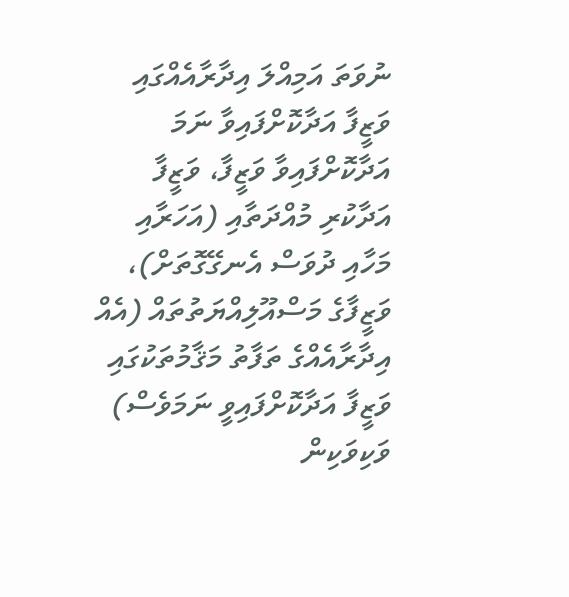ނުވަތަ އަމިއްލަ އިދާރާއެއްގައި ވަޒީފާ އަދާކޮށްފައިވާ ނަމަ އަދާކޮށްފައިވާ ވަޒީފާ، ވަޒީފާ އަދާކުރި މުއްދަތާއި (އަހަރާއި މަހާއި ދުވަސް އެނގޭގޮތަށް)، ވަޒީފާގެ މަސްއޫލިއްޔަތުތައް (އެއް އިދާރާއެއްގެ ތަފާތު މަޤާމުތަކުގައި ވަޒީފާ އަދާކޮށްފައިވީ ނަމަވެސް) ވަކިވަކިން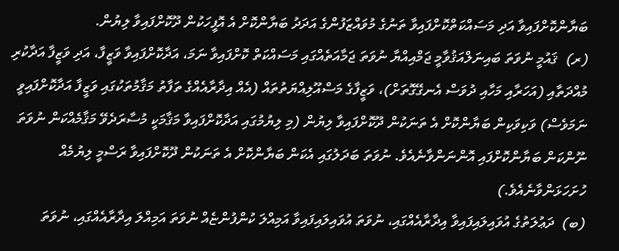ބަޔާންކޮށްފައިވާ އަދި މަސައްކަތްކޮށްފައިވާ ތަނުގެ މުވައްޒަފުންގެ އަދަދު ބަޔާންކޮށް އެ އޮފީހަކުން ދޫކޮށްފައިވާ ލިޔުން.
(ރ)  ޤައުމީ ނުވަތަ ބައިނަލްއަޤުވާމީ ޖަމްއިއްޔާ ނުވަތަ ޖަމާއަތެއްގައި މަސައްކަތް ކޮށްފައިވާ ނަމަ، އަދާކޮށްފައިވާ ވަޒީފާ، އަދި ވަޒީފާ އަދާކުރި މުއްދަތާއި (އަހަރާއި މަހާއި ދުވަސް އެނގޭގޮތަށް)، ވަޒީފާގެ މަސްއޫލިއްޔަތުތައް (އެއް އިދާރާއެއްގެ ތަފާތު މަޤާމުތަކުގައި ވަޒީފާ އަދާކޮށްފައިވީ ނަމަވެސް) ވަކިވަކިން ބަޔާންކޮށް އެ ތަނަކުން ދޫކޮށްފައިވާ ލިޔުން (މި ލިޔުމުގައި އަދާކޮށްފައިވާ މަޤާމަކީ މުސާރަދެވޭ މަޤާމެއްކަން ނުވަތަ ނޫންކަން ބަޔާންކޮށްފައި އޮންނަންވާނެއެވެ. ނުވަތަ ބަދަލުގައި އެކަން ބަޔާންކޮށް އެ ތަނަކުން ދޫކޮށްފައިވާ ރަސްމީ ލިޔުމެއް ހުށަހަޅަންވާނެއެވެ.)
(ބ)  ދަޢުލަތުގެ އުވައިލައިފައިވާ އިދާރާއެއްގައި، ނުވަތަ އުވައިލައިފައިވާ އަމިއްލަ ކުންފުންޏެއް ނުވަތަ އަމިއްލަ އިދާރާއެއްގައި، ނުވަތަ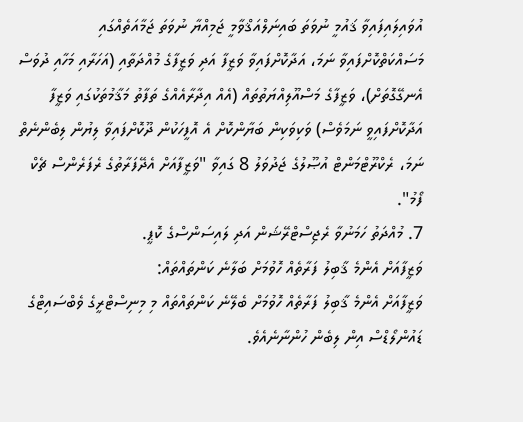އުވައިލައިފައިވާ ޤައުމީ ނުވަތަ ބައިނަލްއަޤްވާމީ ޖަމިއްޔާ ނުވަތަ ޖަމާއަތެއްގައި މަސައްކަތްކޮށްފައިވާ ނަމަ، އަދާކޮށްފައިވާ ވަޒީފާ އަދި ވަޒީފާގެ މުއްދަތާއި (އަހަރާއި މަހާއި ދުވަސް އެނގޭގޮތަށް)، ވަޒީފާގެ މަސްއޫލިއްޔަތުތައް (އެއް އިދާރާއެއްގެ ތަފާތު މަޤާމުތަކުގައި ވަޒީފާ އަދާކޮށްފައިވީ ނަމަވެސް) ވަކިވަކިން ބަޔާންކޮށް އެ އޮފީހަކުން ދޫކޮށްފައިވާ ލިޔުން ލިބެންނެތް ނަމަ، ރެކްރޫޓްމަންޓް އުޞޫލުގެ ޖަދުވަލު 8 ގައިވާ "ވަޒީފާއަށް އެދޭފަރާތުގެ ރެފަރެންސް ޗެކް ފޯމު".
7. މުއްދަތު ހަމަނުވާ ރެޖިސްޓްރޭޝަން އަދި ލައިސަންސްގެ ކޮޕީ.
ވަޒީފާއަށް އެންމެ ޤާބިލު ފަރާތެއް ހޮވުމަށް ބަލާނެ ކަންތައްތައް:
ވަޒީފާއަށް އެންމެ ޤާބިލު ފަރާތެއް ހޮވުމަށް ބެލޭނެ ކަންތައްތައް މި މިނިސްޓްރީގެ ވެބްސައިޓްގެ ޑައުންލޯޑްސް އިން ލިބެން ހުންނާނެއެވެ.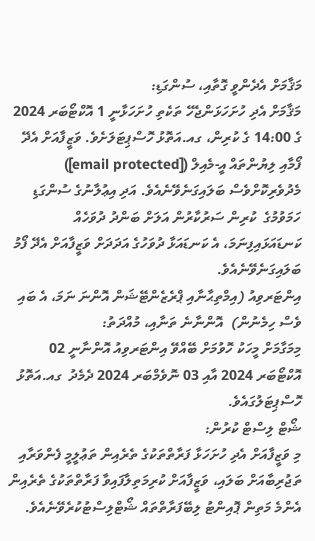މަޤާމަށް އެދެންވީ ގޮތާއި، ސުންގަޑި:
މަޤާމަށް އެދި ހުށަހަޅަންޖެހޭ ތަކެތި ހުށަހަޅާނީ 1 އޮކްޓޯބަރ 2024 ގެ 14:00 ގެ ކުރިން، ގއ.އަތޮޅު ހޮސްޕިޓަލަށެވެ. ވަޒީފާއަށް އެދޭ ފޯމާއި ލިޔުންތައް އީ-މެއިލް ([email protected]) މެދުވެރިކޮށްވެސް ބަލައިގަނެވޭނެއެވެ. އަދި އިޢުލާނުގެ ސުންގަޑި ހަމަވުމުގެ  ކުރިން ސަރުކާރުން އަލަށް ބަންދު ދުވަހެއް ކަނޑައަޅައިފިނަމަ، އެ ކަނޑައަޅާ ދުވަހުގެ އަދަދަށް ވަޒީފާއަށް އެދޭ ފޯމު ބަލައިގަނެވޭނެއެވެ.
އިންޓަރވިއު (އިމްތިޙާނާއި ޕްރެޒެންޓޭޝަން އޮންނަ ނަމަ، އެ ބައި ވެސް ހިމެނުން)  އޮންނާނެ ތަނާއި، މުއްދަތު:
މިމަގާމަށް މީހަކު ހޮވުމަށް ބޭއްވޭ އިންޓަރވިއު އޮންނާނީ 02 އޮކްޓޯބަރ 2024 އާއި 03 ނޮވެމްބަރ 2024 ދެމެދު  ގއ.އަތޮޅު ހޮސްޕިޓަލުގައެވެ.
ޝޯޓް ލިސްޓް ކުރުން:
މި ވަޒީފާއަށް އެދި ހުށަހަޅާ ފަރާތްތަކުގެ ތެރެއިން ތަޢުލީމީ ފެންވަރާއި ތަޖުރިބާއަށް ބަލައި، ވަޒީފާއަށް ކުރިމަތިލާފައިވާ ފަރާތްތަކުގެ ތެރެއިން އެންމެ މަތިން ޕޮއިންޓު ލިބޭފަރާތްތައް ޝޯޓްލިސްޓުކުރެވޭނެއެވެ.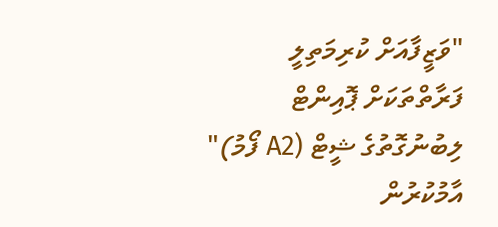"ވަޒީފާއަށް ކުރިމަތިލީ ފަރާތްތަކަށް ޕޮއިންޓް ލިބުނުގޮތުގެ ޝީޓް (A2 ފޯމު)" އާމުކުރުން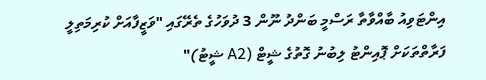އިންޓަވިއު ބާއްވާތާ ރަސްމީ ބަންދު ނޫން 3 ދުވަހުގެ ތެރޭގައި "ވަޒީފާއަށް ކުރިމަތިލީ ފަރާތްތަކަށް ޕޮއިންޓު ލިބުނު ގޮތުގެ ޝީޓް (A2 ޝީޓު)"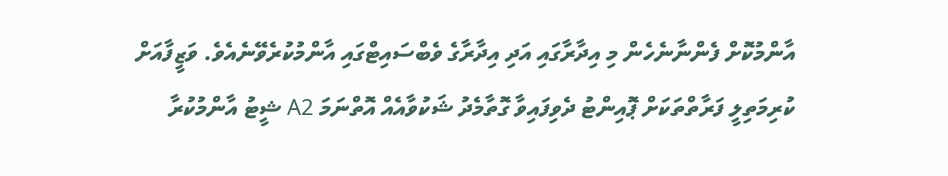އާންމުކޮށް ފެންނާނެހެން މި އިދާރާގައި އަދި އިދާރާގެ ވެބްސައިޓްގައި އާންމުކުރެވޭނެއެވެ. ވަޒީފާއަށް ކުރިމަތިލީ ފަރާތްތަކަށް ޕޮއިންޓު ދެވިފައިވާ ގޮތާމެދު ޝަކުވާއެއް އޮތްނަމަ A2 ޝީޓު އާންމުކުރާ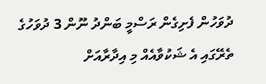ދުވަހުން ފެށިގެން ރަސްމީ ބަންދު ނޫން 3 ދުވަހުގެ ތެރޭގައި އެ ޝަކުވާއެއް މި އިދާރާއަށް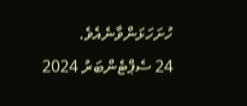ހުށަހަޅަންވާނެއެވެ.
24 ސެޕްޓެންބަރު 2024